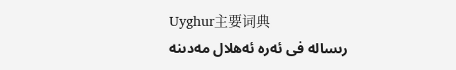Uyghur主要词典
رىسالە فى ئەرە ئەھلال مەدىنە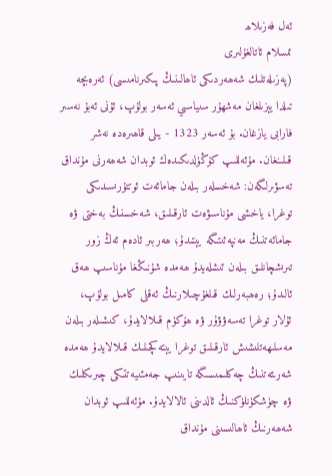ئەل فەزىلاھ
ئىسلام ئاتالغۇلىرى
(پەزىلەتلىك شەھەردىكى ئاھالىنىڭ پىكىرنامىسى) ئەرەبچە تىلدا يېزىلغان مەشھۇر سىياسىي ئەسەر بولۇپ، ئۇنى ئەبۇ نەسىر فارابى يازغان. بۇ ئەسەر 1323 - يىلى قاھىرەدە نەشر قىلىنغان. مۇئەللىپ كۆڭۈلدىكىدەك ئوبدان شەھەرنى مۇنداق تەسۋىرلىگەن: شەخسلەر بىلەن جامائەت ئوتتۇرىسىدىكى توغرا، ياخشى مۇناسىۋەت ئارقىلىق، شەخسنىڭ بەختى ۋە جامائەتنىڭ مەنپەئىتىگە يېتىدۇ؛ ھەربىر ئادەم ئەڭ زور تىرىشچانلىق بىلەن ئىشلەيدۇ ھەمدە شۇنىڭغا مۇناسىپ ھەق ئالىدۇ؛ رەھبەرلىك قىلغۇچىلارنىڭ ئەقلى كامىل بولۇپ، ئۇلار توغرا تەسەۋۋۇر ۋە ھۆكۈم قىلالايدۇ، كىشىلەر بىلەن مەسلىھەتلىشىش ئارقىلىق توغرا يېتەكچىلىك قىلالايدۇ ھەمدە شەرىئەتنىڭ چەكلىمىسىگە تايىنىپ جەمئىيەتتىكى چىرىكلىك ۋە چۈشكۈنلۈكنىڭ ئالدىنى ئالالايدۇ. مۇئەللىپ ئوبدان شەھەرنىڭ ئاھالىسىنى مۇنداق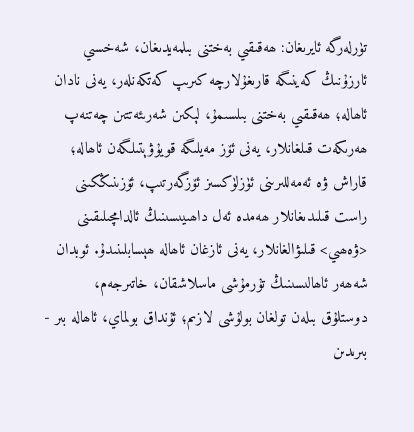تۈرلەرگە ئايرىغان: ھەقىقىي بەختنى بىلمەيدىغان، شەخسىي ئارزۇنىڭ كەينىگە قارىغۇلارچە كىرىپ كەتكەنلەر، يەنى نادان ئاھالە؛ ھەقىقىي بەختنى بىلسىمۇ، لېكىن شەرىئەتتىن چەتنەپ ھەرىكەت قىلغانلار، يەنى ئۆز مەيلىگە قويۇۋېتىلگەن ئاھالە؛ قاراش ۋە ئەمەللىرىنى ئۈزلۈكسىز ئۆزگەرتىپ، ئۆزىنىڭكىنى راست قىلىدىغانلار ھەمدە ئەل داھىيىسىنىڭ ئالدامچىلىقىنى <ۋەھىي> قىلىۋالغانلار، يەنى ئازغان ئاھالە ھېسابلىنىدۇ. ئوبدان شەھەر ئاھالىسىنىڭ تۇرمۇشى ماسلاشقان، خاتىرجەم، دوستلۇق بىلەن تولغان بولۇشى لازىم؛ ئۇنداق بولماي، ئاھالە بىر - بىرىدىن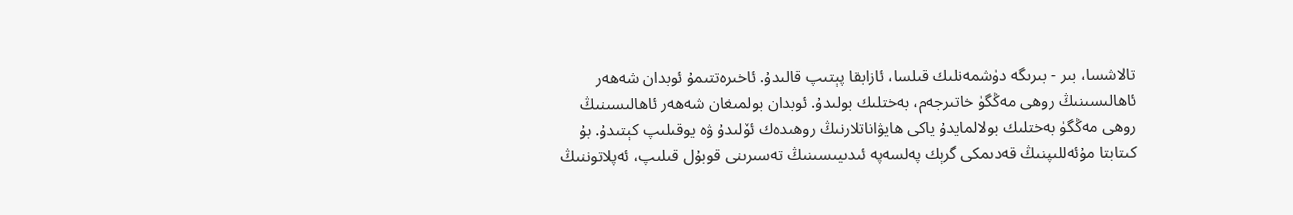تالاشسا، بىر - بىرىگە دۈشمەنلىك قىلسا، ئازابقا پېتىپ قالىدۇ. ئاخىرەتتىمۇ ئوبدان شەھەر ئاھالىسىنىڭ روھى مەڭگۈ خاتىرجەم، بەختلىك بولىدۇ. ئوبدان بولمىغان شەھەر ئاھالىسىنىڭ روھى مەڭگۈ بەختلىك بولالمايدۇ ياكى ھايۋاناتلارنىڭ روھىدەك ئۆلىدۇ ۋە يوقىلىپ كېتىدۇ. بۇ كىتابتا مۇئەللىپنىڭ قەدىمكى گرېك پەلسەپە ئىدىيىسىنىڭ تەسىرىنى قوبۇل قىلىپ، ئەپلاتوننىڭ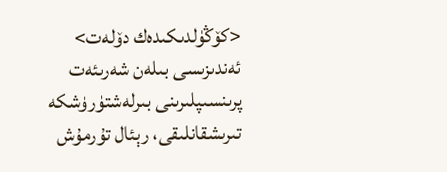<كۆڭۈلدىكىدەك دۆلەت> ئەندىزىسى بىلەن شەرىئەت پرىنسىپلىرىنى بىرلەشتۈرۈشكە تىرىشقانلىقى، رېئال تۇرمۇش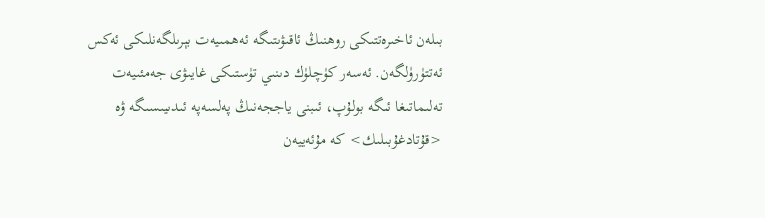بىلەن ئاخىرەتتىكى روھنىڭ ئاقىۋىتىگە ئەھمىيەت بېرىلگەنلىكى ئەكس ئەتتۈرۈلگەن. ئەسەر كۈچلۈك دىنىي تۈستىكى غايىۋى جەمئىيەت تەلىماتىغا ئىگە بولۇپ، ئىبنى ياججەنىڭ پەلسەپە ئىدىيىسىگە ۋە <قۇتادغۇبىلىك> كە مۇئەييەن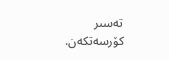تەسىر كۆرسەتكەن.